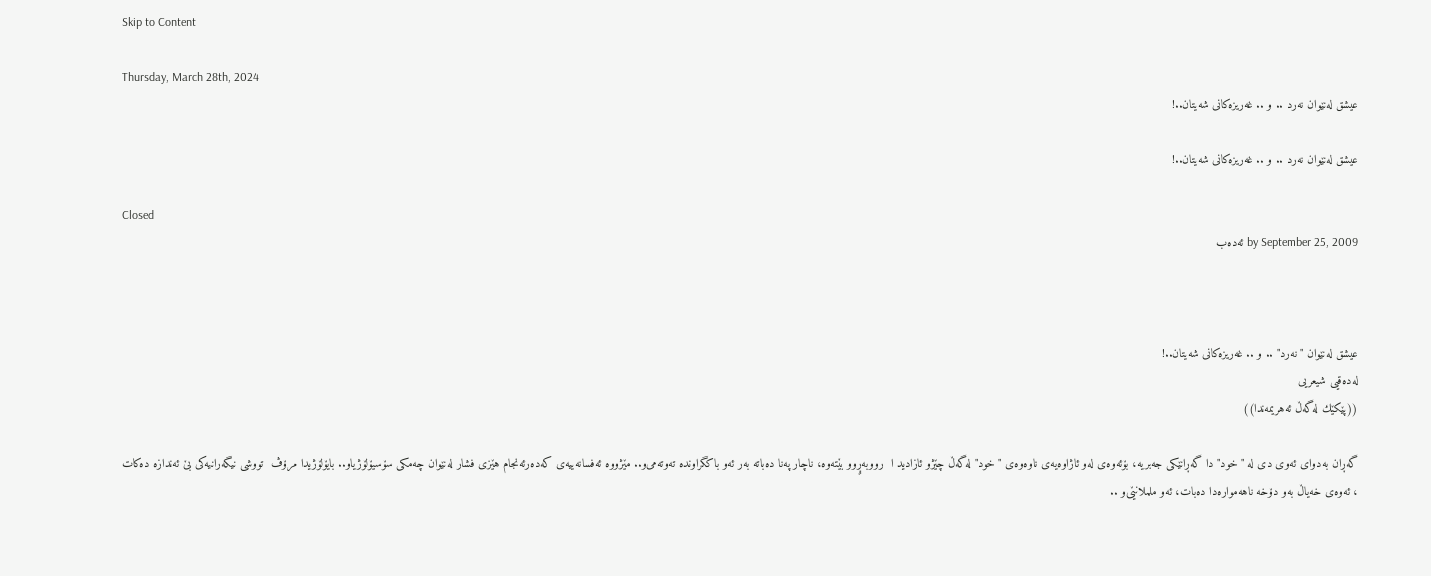Skip to Content

Thursday, March 28th, 2024
عیشق له‌نێوان نه‌رد .. و .. غه‌ریزه‌كانی شه‌یتان..!

عیشق له‌نێوان نه‌رد .. و .. غه‌ریزه‌كانی شه‌یتان..!

Closed
by September 25, 2009 ئەدەب



عیشق له‌نێوان "نه‌رد" .. و .. غه‌ریزه‌كانی شه‌یتان..!
له‌ده‌قیی شیعریی
((پێكێك له‌گه‌ڵ ئه‌هریمه‌ندا))

گه‌ڕان به‌دوای ئه‌وی دی له‌ "خود"دا گه‌ڕانێكی جه‌بریه‌، بۆئه‌وه‌ی له‌و ئاژاوه‌یه‌ی ناوه‌وه‌ی "خود" له‌گه‌ڵ چێژو ئازادید ا  رووبه‌ڕٍوو بێته‌وه‌، ناچار په‌نا ده‌باته‌ به‌ر ئه‌و باكگراونده‌ ته‌وته‌می‌و.. مێژووه‌ ئه‌فسانه‌ییه‌ی كه‌ده‌رئه‌نجام هێزی فشار له‌نێوان چه‌مكی سۆسیۆلۆژیاو.. بایۆلۆژیدا مرۆڤ  تووشی نیگه‌رانیه‌كی بێ‌ ئه‌ندازه‌ ده‌كات ، ئه‌وه‌ی خه‌یاڵ به‌و دۆخه‌ ناهه‌مواره‌دا ده‌بات، ئه‌و ململانێی‌و ..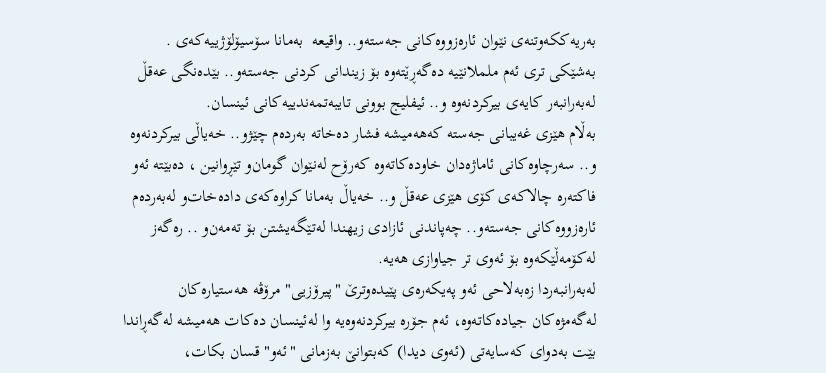به‌ریه‌ككه‌وتنه‌ی نێوان ئاره‌زووه‌كانی جه‌سته‌و.. واقیعه‌  به‌مانا سۆسیۆلۆژییه‌كه‌ی .
به‌شێكی تری ئه‌م ململانێیه‌ ده‌گه‌ڕێته‌وه‌ بۆ زیندانی كردنی جه‌سته‌و.. بێده‌نگی عه‌قڵ له‌به‌رانبه‌ر كایه‌ی بیركردنه‌وه‌ و.. ئیفلیج بوونی تایبه‌تمه‌ندییه‌كانی ئینسان.
به‌ڵام هێزی غه‌یبانی جه‌سته‌ كه‌هه‌میشه‌ فشار ده‌خاته‌ به‌رده‌م چێژو.. خه‌یاڵی بیركردنه‌وه‌ و.. سه‌رچاوه‌كانی ئاماژه‌دان خاوده‌كاته‌وه‌ كه‌رۆح له‌نێوان گومان‌و تێڕوانین ، ده‌بێته‌ ئه‌و فاكته‌ره‌ چالاكه‌ی كۆی هێزی عه‌قڵ ‌و.. خه‌یاڵ به‌مانا كراوه‌كه‌ی داده‌خات‌و له‌به‌رده‌م ئاره‌زووه‌كانی جه‌سته‌و.. چه‌پاندنی ئازادی زیهندا له‌تێگه‌یشتن بۆ ته‌مه‌ن‌و .. ره‌گه‌ز له‌كۆمه‌ڵێكه‌وه‌ بۆ ئه‌وی تر جیاوازی هه‌یه‌.
له‌به‌رانبه‌ردا زه‌به‌لاحی ئه‌و په‌یكه‌ره‌ی پێیده‌وترێ‌ "پیرۆزیی" مرۆڤه‌ هه‌ستیاره‌كان له‌گه‌مژه‌كان جیاده‌كاته‌وه‌، ئه‌م جۆره‌ بیركردنه‌وه‌یه‌ وا له‌ئینسان ده‌كات هه‌میشه‌ له‌گه‌ڕاندا بێت به‌دوای كه‌سایه‌تی (ئه‌وی دیدا) كه‌بتوانێ‌ به‌زمانی "ئه‌و" قسان بكات،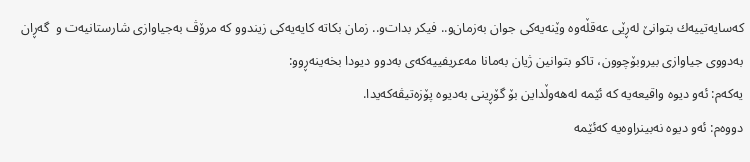كه‌سایه‌تییه‌ك بتوانێ‌ له‌ڕێی عه‌قڵه‌وه‌ وێنه‌یه‌كی جوان به‌زمان‌و.. فیكر بدات‌و.. زمان بكاته‌ كایه‌یه‌كی زیندوو كه‌ مرۆڤ به‌جیاوازی شارستانیه‌ت و  گه‌ڕان به‌دووی جیاوازی بیروبۆچوون، تاكو بتوانین ژیان به‌مانا مه‌عریفییه‌كه‌ی به‌دوو دیودا بخه‌ینه‌ڕوو:
یه‌كه‌م: ئه‌و دیوه‌ واقیعه‌یه‌ كه‌ ئێمه‌ له‌هه‌وڵداین بۆ گۆڕینی به‌دیوه‌ پۆزه‌تیڤه‌كه‌یدا.
دووه‌م: ئه‌و دیوه‌ نه‌بینراوه‌یه‌ كه‌ئێمه‌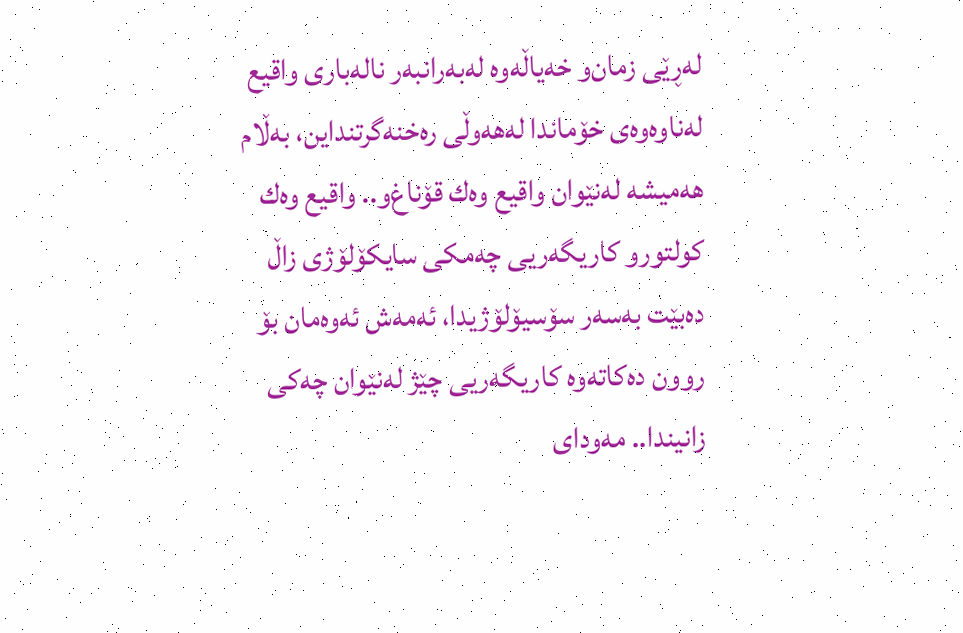له‌ڕێی زمان‌و خه‌یاڵه‌وه‌ له‌به‌رانبه‌ر ناله‌باری واقیع له‌ناوه‌وه‌ی خۆماندا له‌هه‌وڵی ره‌خنه‌گرتنداین، به‌ڵام هه‌میشه‌ له‌نێوان واقیع وه‌ك قۆناغ‌و.. واقیع وه‌ك كولتورو كاریگه‌ریی چه‌مكی سایكۆلۆژی زاڵ ده‌بێت به‌سه‌ر سۆسیۆلۆژیدا، ئه‌مه‌ش ئه‌وه‌مان بۆ روون ده‌كاته‌وه‌ كاریگه‌ریی چێژ له‌نێوان چه‌كی زانیندا.. مه‌ودای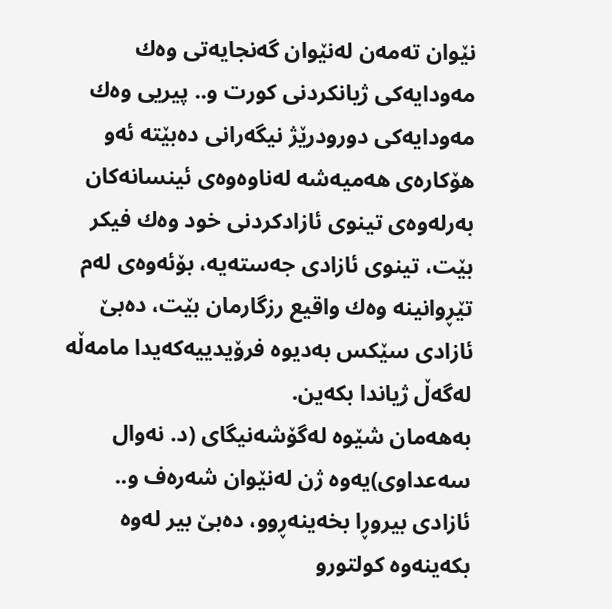نێوان ته‌مه‌ن له‌نێوان گه‌نجایه‌تی وه‌ك مه‌ودایه‌كی ژیانكردنی كورت ‌و.. پیریی وه‌ك مه‌ودایه‌كی دورودرێژ نیگه‌رانی ده‌بێته‌ ئه‌و هۆكاره‌ی هه‌میه‌شه‌ له‌ناوه‌وه‌ی ئینسانه‌كان به‌رله‌وه‌ی تینوی ئازادكردنی خود وه‌ك فیكر بێت، تینوی ئازادی جه‌سته‌یه‌، بۆئه‌وه‌ی له‌م  تێڕوانینه‌ وه‌ك واقیع رزگارمان بێت، ده‌بێ‌ ئازادی سێكس به‌دیوه‌ فرۆیدییه‌كه‌یدا مامه‌ڵه‌ له‌گه‌ڵ ژیاندا بكه‌ین.
به‌هه‌مان شێوه‌ له‌گۆشه‌نیگای (د. نه‌وال سه‌عداوی)یه‌وه‌ ژن له‌نێوان شه‌ره‌ف ‌و.. ئازادی بیروڕا بخه‌ینه‌ڕوو، ده‌بێ‌ بیر له‌وه‌ بكه‌ینه‌وه‌ كولتورو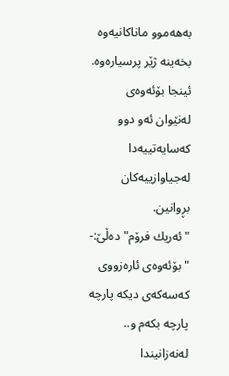به‌هه‌موو ماناكانیه‌وه‌ بخه‌ینه‌ ژێر پرسیاره‌وه‌.
ئینجا بۆئه‌وه‌ی له‌نێوان ئه‌و دوو كه‌سایه‌تییه‌دا له‌جیاوازییه‌كان بڕوانین.
"ئه‌ریك فرۆم" ده‌ڵێ‌:- "بۆئه‌وه‌ی ئاره‌زووی كه‌سه‌كه‌ی دیكه‌ پارچه‌ پارچه‌ بكه‌م ‌و.. له‌نه‌زانیندا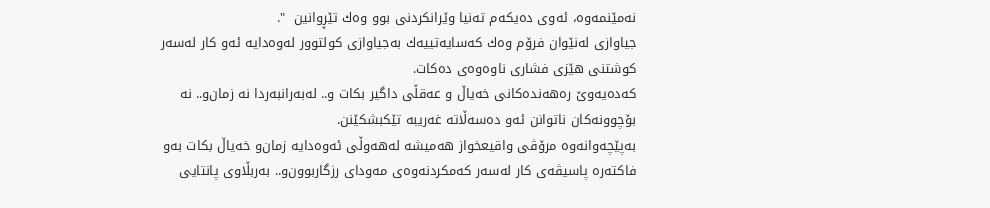نه‌مێنمه‌وه‌، ئه‌وی ده‌یكه‌م ته‌نیا وێرانكردنی بوو وه‌ك تێڕوانین  ".
جیاوازی له‌نێوان فرۆم وه‌ك كه‌سایه‌تییه‌ك به‌جیاوازی كولتوور له‌وه‌دایه‌ ئه‌و كار له‌سه‌ر كوشتنی هێزی فشاری ناوه‌وه‌ی ده‌كات.
كه‌ده‌یه‌وێ‌ ره‌هه‌نده‌كانی خه‌یاڵ ‌و عه‌قڵی داگیر بكات ‌و.. له‌به‌رانبه‌ردا نه‌ زمان‌و.. نه‌ بۆچوونه‌كان ناتوانن ئه‌و ده‌سه‌ڵاته‌ غه‌ریبه‌ تێكبشكێنن.
به‌پێچه‌وانه‌وه‌ مرۆڤی واقیعخواز هه‌میشه‌ له‌هه‌وڵی ئه‌وه‌دایه‌ زمان‌و خه‌یاڵ بكات به‌و فاكته‌ره‌ پاسیڤه‌ی كار له‌سه‌ر كه‌مكردنه‌وه‌ی مه‌ودای رزگاربوون‌و.. به‌ربڵاوی پانتایی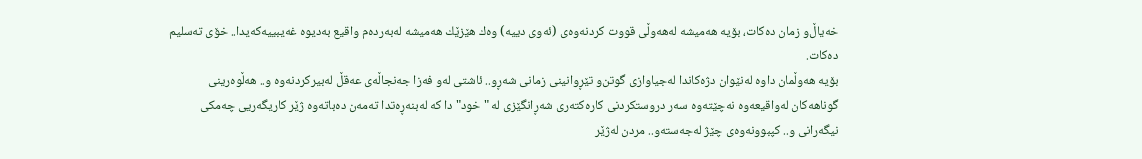خه‌یاڵ‌و زمان ده‌كات، بۆیه‌ هه‌میشه‌ له‌هه‌وڵی قووت كردنه‌وه‌ی (ئه‌وی دییه‌) وه‌ك هێزێك هه‌میشه‌ له‌به‌رده‌م واقیع به‌دیوه‌ غه‌یبییه‌كه‌یدا.. خۆی ته‌سلیم ده‌كات.
بۆیه‌ هه‌وڵمان داوه‌ له‌نێوان دژه‌كاندا له‌جیاوازی گوتن‌و تێڕوانینی زمانی شه‌ڕو.. ئاشتی له‌و فه‌زا جه‌نجاڵه‌ی عه‌قڵ له‌بیركردنه‌وه‌ و.. هه‌ڵوه‌رینی گوناهه‌كان له‌واقیعه‌وه‌ نه‌چێته‌وه‌ سه‌ر دروستكردنی كاره‌كته‌ری شه‌ڕانگێزی له‌ "خود"دا كه‌ له‌بنه‌ڕه‌تدا ته‌مه‌ن ده‌باته‌وه‌ ژێر كاریگه‌ریی چه‌مكی نیگه‌رانی ‌و.. كپبوونه‌وه‌ی چێژ له‌جه‌سته‌و.. مردن له‌ژێر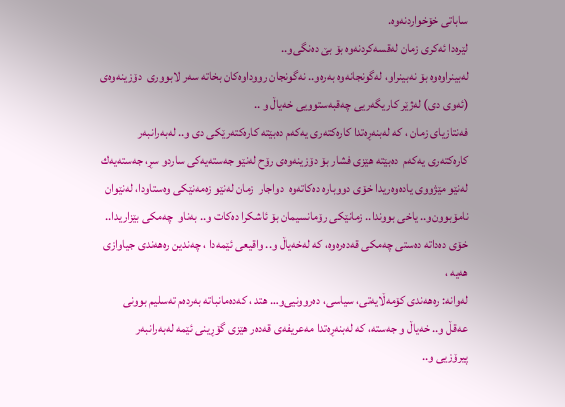ساباتی خۆخواردنه‌وه‌.
لێره‌دا ئه‌كری زمان له‌قسه‌كردنه‌وه‌ بۆ بێ‌ ده‌نگی‌و..
له‌بینراوه‌وه‌ بۆ نه‌بینراو، له‌گونجانه‌وه‌ به‌ره‌و.. نه‌گونجان رووداوه‌كان بخاته‌ سه‌ر لابووری  دۆزینه‌وه‌ی (ئه‌وی دی) له‌ژێر كاریگه‌ریی چه‌قبه‌ستوویی خه‌یاڵ و ..
فه‌نتازیای زمان ، كه‌ له‌بنه‌ڕه‌تدا كاره‌كته‌ری یه‌كه‌م ده‌بێته‌ كاره‌كته‌رێكی دی ‌و.. له‌به‌رانبه‌ر كاره‌كته‌ری یه‌كه‌م  ده‌بێته‌ هێزی فشار بۆ دۆزینه‌وه‌ی رۆح له‌نێو جه‌سته‌یه‌كی ساردو سڕ، جه‌سته‌یه‌ك له‌نێو مێژووی یاده‌وه‌ریدا خۆی دووباره‌ ده‌كاته‌وه‌  دواجار  زمان له‌نێو زه‌مه‌نێكی وه‌ستاودا، له‌نێوان نامۆبوون‌و.. یاخی بووندا.. زمانێكی رۆمانسیمان بۆ ئاشكرا ده‌كات ‌و.. به‌ناو  چه‌مكی بێزاریدا.. خۆی ده‌داته‌ ده‌ستی چه‌مكی قه‌ده‌ره‌وه‌، كه‌ له‌خه‌یاڵ ‌و.. واقیعی ئێمه‌دا ، چه‌ندین ره‌هه‌ندی جیاوازی هه‌یه‌ ،
له‌وانه‌: ره‌هه‌ندی كۆمه‌ڵایه‌تی، سیاسی، ده‌روونیی‌و… هتد ، كه‌ده‌مانباته‌ به‌رده‌م ته‌سلیم بوونی عه‌قڵ ‌و.. خه‌یاڵ ‌و جه‌سته‌، كه‌ له‌بنه‌ڕه‌تدا مه‌عریفه‌ی قه‌ده‌ر هێزی گۆڕینی ئێمه‌ له‌به‌رانبه‌ر پیرۆزیی ‌و..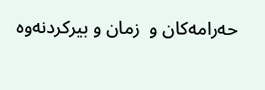حه‌رامه‌كان و  زمان ‌و بیركردنه‌وه‌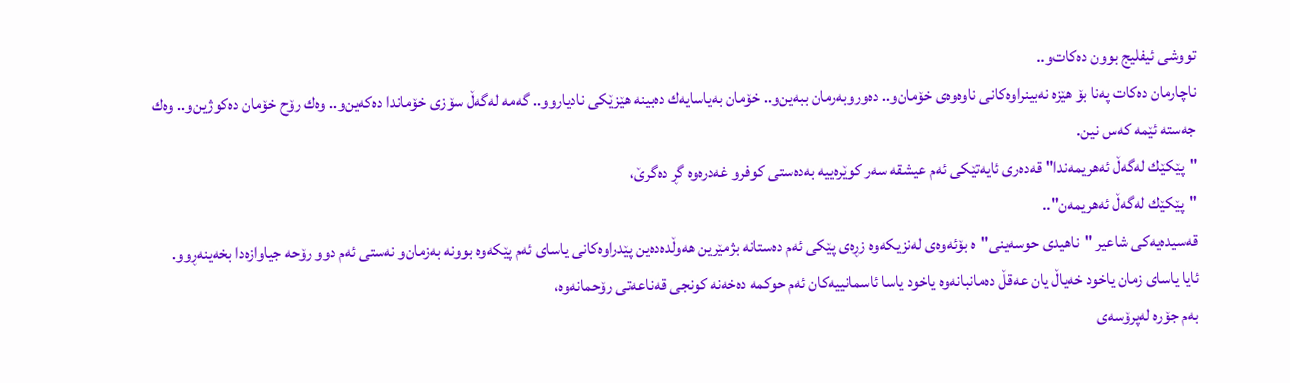تووشی ئیفلیج بوون ده‌كات‌و..
ناچارمان ده‌كات په‌نا بۆ هێزه‌ نه‌بینراوه‌كانی ناوه‌وه‌ی خۆمان‌و.. ده‌وروبه‌رمان ببه‌ین‌و.. خۆمان به‌یاسایه‌ك ده‌بینه‌ هێزێكی نادیاروو.. گه‌مه‌ له‌گه‌ڵ سۆزی خۆماندا ده‌كه‌ین‌و.. وه‌ك رۆح خۆمان ده‌كوژین‌و.. وه‌ك جه‌سته‌ ئێمه‌ كه‌س نین.
"پێكێك له‌گه‌ڵ ئه‌هریمه‌ندا" قه‌ده‌ری ئایه‌تێكی ئه‌م عیشقه‌ سه‌ر كوێره‌ییه‌ به‌ده‌ستی كوفرو غه‌دره‌وه‌ گڕ ده‌گرێ‌،
"پێكێك له‌گه‌ڵ ئه‌هریمه‌ن"..
قه‌سیده‌یه‌كی شاعیر "ناهیدی حوسه‌ینی"ه‌ بۆئه‌وه‌ی له‌نزیكه‌وه‌ زڕه‌ی پێكی ئه‌م ده‌ستانه‌ بژمێرین هه‌وڵده‌ده‌ین پێدراوه‌كانی یاسای ئه‌م پێكه‌وه‌ بوونه‌ به‌زمان‌و نه‌ستی ئه‌م دوو رۆحه‌ جیاوازه‌دا بخه‌ینه‌ڕوو.
ئایا یاسای زمان یاخود خه‌یاڵ یان عه‌قڵ ده‌مانبانه‌وه‌ یاخود یاسا ئاسمانییه‌كان ئه‌م حوكمه‌ ده‌خه‌نه‌ كونجی قه‌ناعه‌تی رۆحمانه‌وه‌،
به‌م جۆره‌ له‌پرۆسه‌ی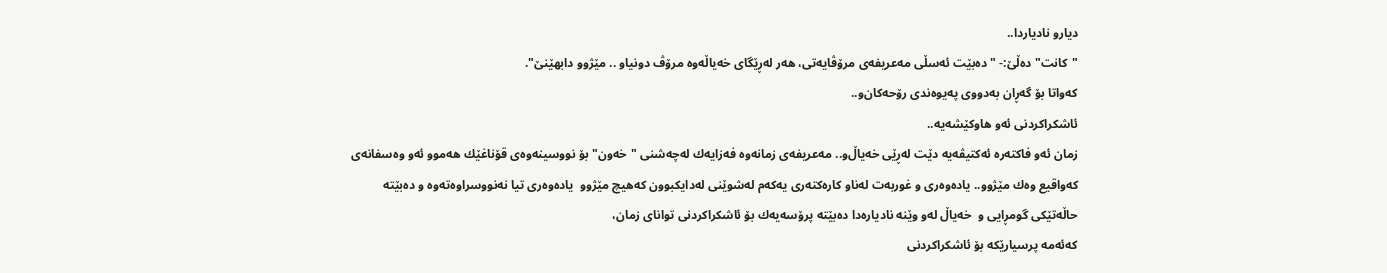دیارو نادیاردا..
"كانت" ده‌ڵێ‌:- "ده‌بێت ئه‌سڵی مه‌عریفه‌ی مرۆڤایه‌تی، هه‌ر له‌ڕێگای خه‌یاڵه‌وه‌ مرۆڤ دونیاو .. مێژوو دابهێنێ‌".
كه‌واتا بۆ گه‌ڕان به‌دووی په‌یوه‌ندی رۆحه‌كان‌و..
ئاشكراكردنی ئه‌و هاوكێشه‌یه‌..
زمان ئه‌و فاكته‌ره‌ ئه‌كتیڤه‌یه‌ دێت له‌ڕێی خه‌یاڵ‌و.. مه‌عریفه‌ی زمانه‌وه‌ فه‌زایه‌ك له‌چه‌شنی "خه‌ون" بۆ نووسینه‌وه‌ی قۆناغێك هه‌موو ئه‌و وه‌سفانه‌ی كه‌واقیع وه‌ك مێژوو.. یاده‌وه‌ری و غوربه‌ت له‌ناو كاره‌كته‌ری یه‌كه‌م له‌شوێنی له‌دایكبوون كه‌هیچ مێژوو  یاده‌وه‌ری تیا نه‌نووسراوه‌ته‌وه‌ و ده‌بێته‌ حاڵه‌تێكی گومڕایی و  خه‌یاڵ له‌و وێنه‌ نادیاره‌دا ده‌بێته‌ پرۆسه‌یه‌ك بۆ ئاشكراكردنی توانای زمان،
كه‌ئه‌مه‌ پرسیارێكه‌ بۆ ئاشكراكردنی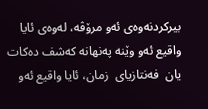بیركردنه‌وه‌ی ئه‌و مرۆڤه‌، له‌وه‌ی ئایا واقیع ئه‌و وێنه‌ په‌نهانه‌ كه‌شف ده‌كات یان  فه‌نتازیای  زمان، ئایا واقیع ئه‌و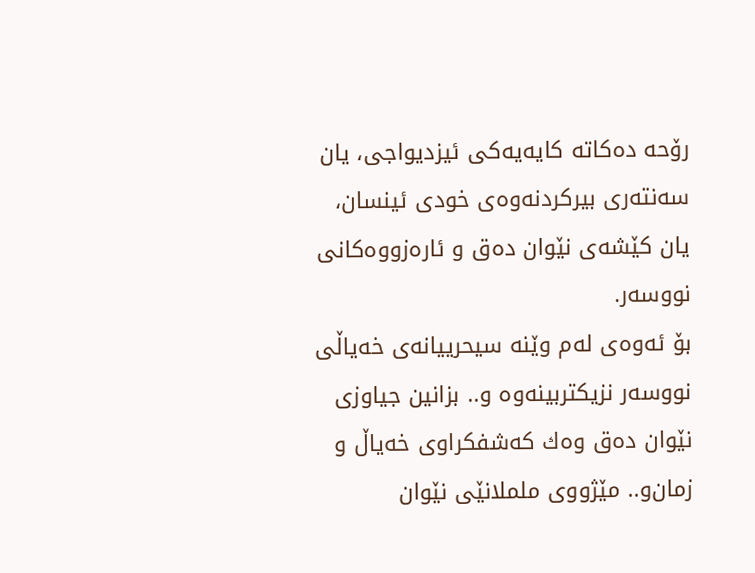رۆحه‌ ده‌كاته‌ كایه‌یه‌كی ئیزدیواجی، یان سه‌نته‌ری بیركردنه‌وه‌ی خودی ئینسان، یان كێشه‌ی نێوان ده‌ق ‌و ئاره‌زووه‌كانی نووسه‌ر.
بۆ ئه‌وه‌ی له‌م وێنه‌ سیحرییانه‌ی خه‌یاڵی نووسه‌ر نزیكتربینه‌وه‌ و.. بزانین جیاوزی نێوان ده‌ق وه‌ك كه‌شفكراوی خه‌یاڵ و  زمان‌و.. مێژووی ململانێی نێوان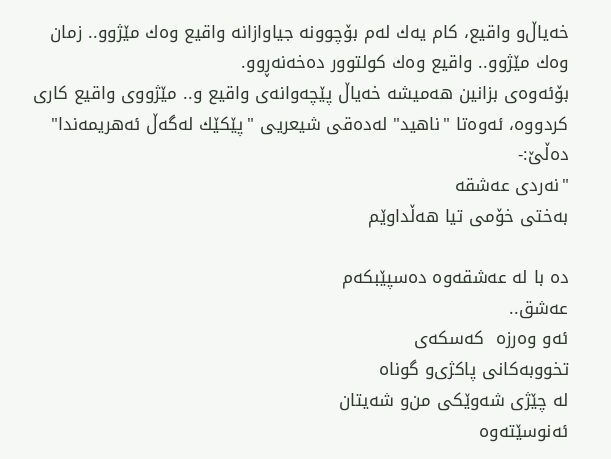خه‌یاڵ‌و واقیع، كام یه‌ك له‌م بۆچوونه‌ جیاوازانه‌ واقیع وه‌ك مێژوو.. زمان وه‌ك مێژوو.. واقیع وه‌ك كولتوور ده‌خه‌نه‌ڕوو.
بۆئه‌وه‌ی بزانین هه‌میشه‌ خه‌یاڵ پێچه‌وانه‌ی واقیع ‌و.. مێژووی واقیع كاری كردووه‌، ئه‌وه‌تا "ناهید" له‌ده‌قی شیعریی "پێكێك له‌گه‌ڵ ئه‌هریمه‌ندا" ده‌ڵێ‌:-
"نه‌ردی عه‌شقه‌
به‌ختی خۆمی تیا هه‌ڵداوێم

ده‌ با له‌ عه‌شقه‌وه‌ ده‌سپێبكه‌م
عه‌شق..
ئه‌و وه‌رزه‌  كه‌سكه‌ی
تخووبه‌كانی پاكژی‌و گوناه‌
له‌ چێژی شه‌وێكی من‌و شه‌یتان
ئه‌نوسێته‌وه‌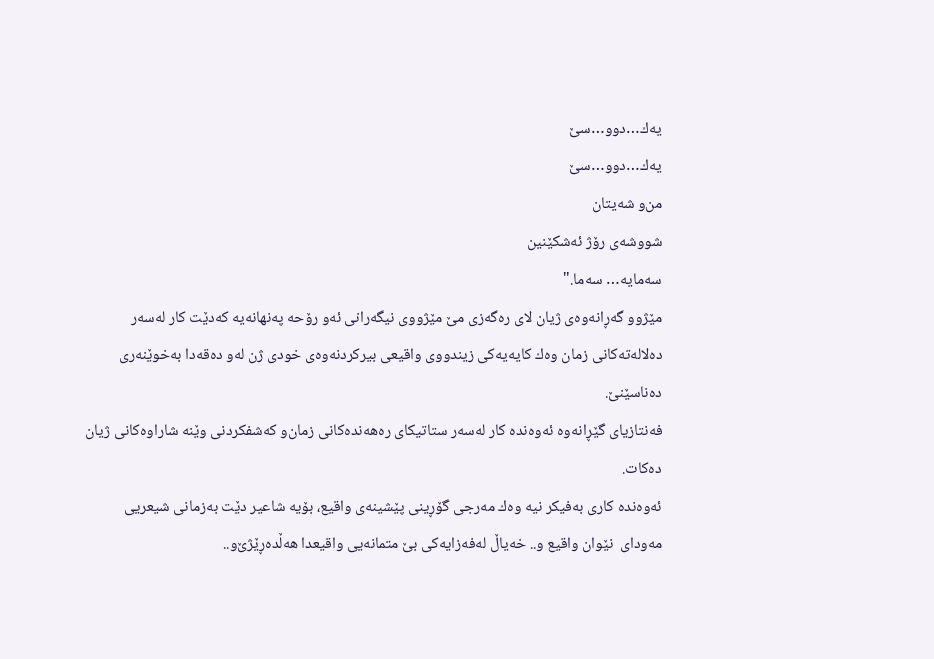یه‌ك…دوو…سێ‌
یه‌ك…دوو…سێ‌
من‌و شه‌یتان
شووشه‌ی رۆژ ئه‌شكێنین
سه‌مایه‌… سه‌ما."
مێژوو گه‌ڕانه‌وه‌ی ژیان لای ره‌گه‌زی مێ‌ مێژووی نیگه‌رانی ئه‌و رۆحه‌ په‌نهانه‌یه‌ كه‌دێت كار له‌سه‌ر ده‌لاله‌ته‌كانی زمان وه‌ك كایه‌یه‌كی زیندووی واقیعی بیركردنه‌وه‌ی خودی ژن له‌و ده‌قه‌دا به‌خوێنه‌ری ده‌ناسێنێ‌.
فه‌نتازیای گێڕانه‌وه‌ ئه‌وه‌نده‌ كار له‌سه‌ر ستاتیكای ره‌هه‌نده‌كانی زمان‌و كه‌شفكردنی وێنه‌ شاراوه‌كانی ژیان ده‌كات.
ئه‌وه‌نده‌ كاری به‌فیكر نیه‌ وه‌ك مه‌رجی گۆڕینی پێشینه‌ی واقیع، بۆیه‌ شاعیر دێت به‌زمانی شیعریی مه‌ودای  نێوان واقیع ‌و.. خه‌یاڵ له‌فه‌زایه‌كی بێ‌ متمانه‌یی واقیعدا هه‌ڵده‌ڕێژێ‌‌و..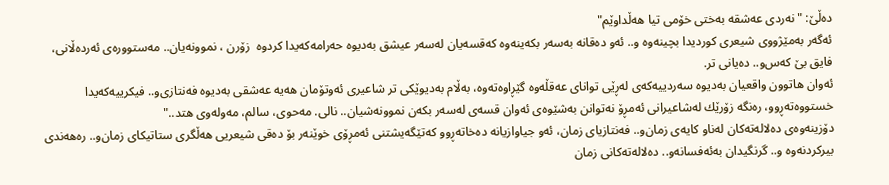ده‌ڵێ‌: "نه‌ردی عه‌شقه‌ به‌ختی خۆمی تیا هه‌ڵداوێم"
ئه‌گه‌ر به‌مێژووی شیعری كوردیدا بچینه‌وه‌ و.. ئه‌و ده‌قانه‌ به‌سه‌ر بكه‌ینه‌وه‌ كه‌قسه‌یان له‌سه‌ر عیشق به‌دیوه‌ حه‌رامه‌كه‌یدا كردوه‌  زۆرن ، نموونه‌یان.. مه‌ستووره‌ی ئه‌رده‌ڵانی، فایق بێ‌ كه‌س‌و.. ده‌یانی تر.
ئه‌وان هاتوون واقعیان به‌دیوه‌ سه‌ردییه‌كه‌ی له‌ڕێی توانای عه‌قڵه‌وه‌ گێڕاوه‌ته‌وه‌، به‌ڵام به‌دیوێكی تر شاعیری ئه‌وتۆمان هه‌یه‌ عه‌شقی به‌دیوه‌ فه‌نتازی‌و.. فیكرییه‌كه‌یدا خستووه‌ته‌ڕوو، ره‌نگه‌ زۆرێك له‌شاعیرانی ئه‌مڕۆ نه‌توانن به‌شێوه‌ی ئه‌وان قسه‌ی له‌سه‌ر بكه‌ن نموونه‌شیان.. نالی. مه‌حوی، سالم، مه‌وله‌وی هتد.."
دۆزینه‌وه‌ی ده‌لاله‌ته‌كان له‌ناو كایه‌ی زمان‌و.. فه‌نتازیای زمان، ئه‌و جیاوازیانه‌ ده‌خاته‌ڕوو كه‌تێگه‌یشتنی ئه‌مڕۆی خوێنه‌ر بۆ ده‌قی شیعریی هه‌ڵگری ستاتیكای زمان‌و.. ره‌هه‌ندی بیركردنه‌وه‌ و.. گرنگیدان به‌ئه‌فسانه‌و.. ده‌لاله‌ته‌كانی زمان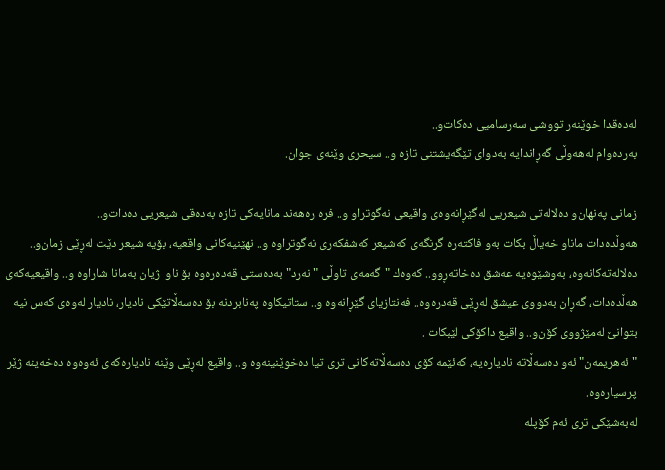له‌ده‌قدا خوێنه‌ر تووشی سه‌رسامیی ده‌كات‌و..
به‌رده‌وام له‌هه‌وڵی گه‌ڕاندایه‌ به‌دوای تێگه‌یشتنی تازه‌ و.. سیحری وێنه‌ی جوان.

زمانی په‌نهان‌و ده‌لاله‌تی شیعریی له‌گێڕانه‌وه‌ی واقیعی نه‌گوتراو و.. فره‌ ره‌هه‌ند مانایه‌كی تازه‌ به‌ده‌قی شیعریی ده‌دات‌و..
هه‌وڵده‌دات مانا‌و خه‌یاڵ بكات به‌و فاكته‌ره‌ گرنگه‌ی كه‌شیعر كه‌شفكه‌ری نه‌گوتراوه‌ و.. نهێنیه‌كانی واقعیه‌، بۆیه‌ شیعر دێت له‌ڕێی زمان‌و.. ده‌لاله‌ته‌كانه‌وه‌، به‌وشێوه‌یه‌ عه‌شق ده‌خاته‌ڕوو.. كه‌وه‌ك "گه‌مه‌ی تاوڵی "نه‌رد" به‌ده‌ستی قه‌ده‌ره‌وه‌ بۆ ناو  ژیان به‌مانا شاراوه‌ و.. واقیعیه‌كه‌ی هه‌ڵده‌دات، گه‌ڕان به‌دووی عیشق له‌ڕێی قه‌دره‌وه‌.. فه‌نتازیای گێڕانه‌وه‌ و.. ستاتیكاوه‌ په‌نابردنه‌ بۆ ده‌سه‌ڵاتێكی نادیار، نادیار له‌وه‌ی كه‌س نیه‌ بتوانێ‌ له‌مێژووی كۆن‌و.. واقیع داكۆكی لێبكات .
"ئه‌هریمه‌ن" ئه‌و ده‌سه‌ڵاته‌ نادیاره‌یه‌، كه‌ئێمه‌ كۆی ده‌سه‌ڵاته‌كانی تری تیا ده‌خوێنینه‌وه‌ و.. واقیع له‌ڕێی وێنه‌ نادیاره‌كه‌ی ئه‌وه‌وه‌ ده‌خه‌ینه‌ ژێر پرسیاره‌وه‌.
له‌به‌شێكی تری ئه‌م كۆپله‌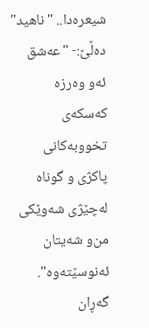شیعره‌دا.. "ناهید" ده‌ڵێ‌:- "عه‌شق ئه‌و وه‌رزه‌ كه‌سكه‌ی تخووبه‌كانی پاكژی ‌و گوناه‌ له‌چێژی شه‌وێكی من‌و شه‌یتان ئه‌نوسێته‌وه‌".
گه‌ڕان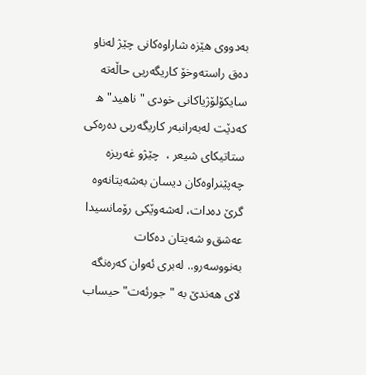به‌دووی هێزه‌ شاراوه‌كانی چێژ له‌ناو ده‌ق راسته‌وخۆ كاریگه‌ریی حاڵه‌ته‌ سایكۆلۆژیاكانی خودی "ناهید"ه‌ كه‌دێت له‌به‌رانبه‌ر كاریگه‌ریی ده‌ره‌كی  ستاتیكای شیعر ،  چێژو غه‌ریزه‌ چه‌پێنراوه‌كان دیسان به‌شه‌یتانه‌وه‌ گرێ‌ ده‌دات، له‌شه‌وێكی رۆمانسیدا عه‌شق‌و شه‌یتان ده‌كات به‌نووسه‌رو.. له‌بری ئه‌وان كه‌ره‌نگه‌ لای هه‌ندێ‌ به‌ "جورئه‌ت" حیساب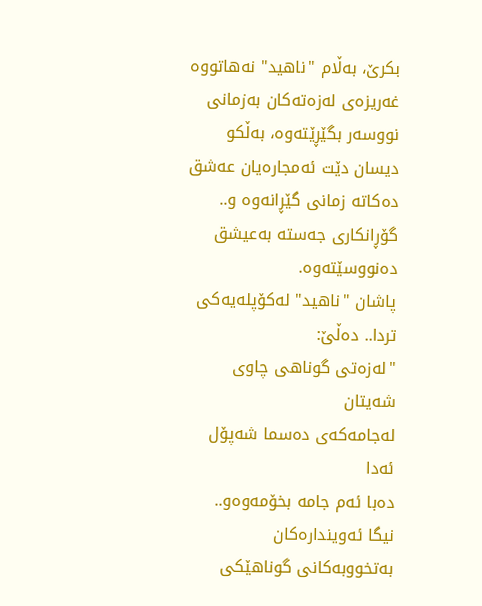بكرێ‌، به‌ڵام "ناهید" نه‌هاتووه‌ غه‌ریزه‌ی له‌زه‌ته‌كان به‌زمانی نووسه‌ر بگێڕێته‌وه‌، به‌ڵكو دیسان دێت ئه‌مجاره‌یان عه‌شق ده‌كاته‌ زمانی گێڕانه‌وه‌ و.. گۆڕانكاری جه‌سته‌ به‌عیشق ده‌نووسێته‌وه‌.
پاشان "ناهید" له‌كۆپله‌یه‌كی تردا.. ده‌ڵێ‌:
"له‌زه‌تی گوناهی چاوی شه‌یتان
له‌جامه‌كه‌ی ده‌سما شه‌پۆل ئه‌دا
ده‌با ئه‌م جامه‌ بخۆمه‌وه‌و..
نیگا ئه‌وینداره‌كان
به‌تخووبه‌كانی گوناهێكی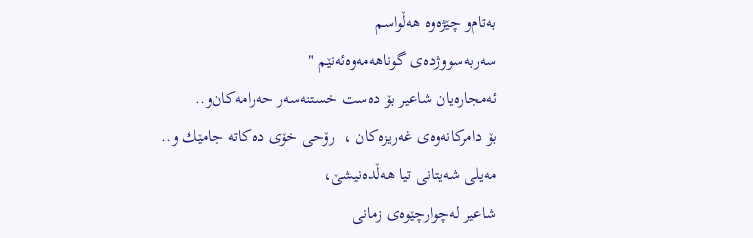به‌تام‌و چێژه‌وه‌ هه‌ڵواسم
سه‌ربه‌سووژده‌ی گوناهه‌مه‌وه‌ئه‌نێم "
ئه‌مجاره‌یان شاعیر بۆ ده‌ست خستنه‌سه‌ر حه‌رامه‌كان‌و..
بۆ دامركانه‌وه‌ی غه‌ریزه‌كان ،  رۆحی خۆی ده‌كاته‌ جامێك ‌و..
مه‌یلی شه‌یتانی تیا هه‌ڵده‌نیشێ‌،
شاعیر له‌چوارچێوه‌ی زمانی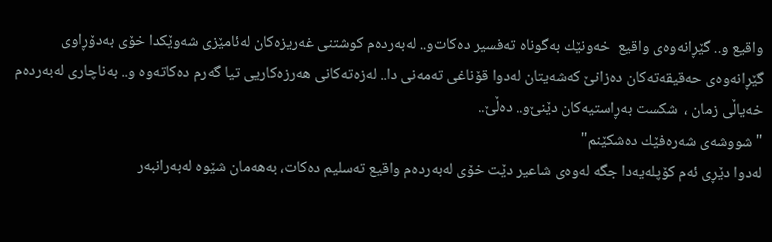واقیع ‌و.. گێڕانه‌وه‌ی واقیع  خه‌ونێك به‌گوناه ته‌فسیر ده‌كات‌و.. له‌به‌رده‌م كوشتنی غه‌ریزه‌كان له‌ئامێزی شه‌وێكدا خۆی به‌دۆڕاوی گێڕانه‌وه‌ی حه‌قیقه‌ته‌كان ده‌زانێ‌ كه‌شه‌یتان له‌دوا قۆناغی ته‌مه‌نی دا.. له‌زه‌ته‌كانی هه‌رزه‌كاریی تیا گه‌رم ده‌كاته‌وه‌ و.. به‌ناچاری له‌به‌رده‌م خه‌یاڵی زمان ،  شكست به‌ڕاستیه‌كان دێنێ‌‌و.. ده‌ڵێ‌..
"شووشه‌ی شه‌ره‌فێك ده‌شكێنم"
له‌دوا دێڕی ئه‌م كۆپله‌یه‌دا جگه‌ له‌وه‌ی شاعیر دێت خۆی له‌به‌رده‌م واقیع ته‌سلیم ده‌كات، به‌هه‌مان شێوه‌ له‌به‌رانبه‌ر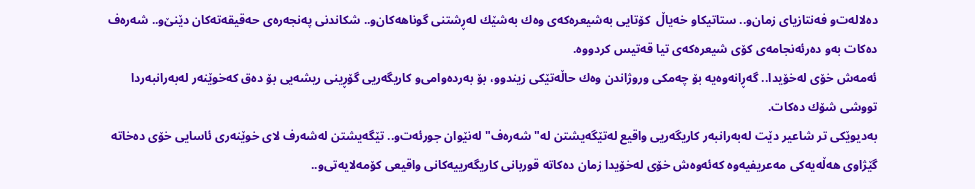ده‌لاله‌ت‌و فه‌نتازیای زمان‌و.. ستاتیكاو خه‌یاڵ  كۆتایی به‌شیعره‌كه‌ی وه‌ك به‌شێك له‌ڕشتنی گوناهه‌كان‌و.. شكاندنی په‌نجه‌ره‌ی حه‌قیقه‌ته‌كان دێنێ‌‌و.. شه‌ره‌ف ده‌كات به‌و ده‌رئه‌نجامه‌ی كۆی شیعره‌كه‌ی تیا قه‌تیس كردووه‌.
ئه‌مه‌ش خۆی له‌خۆیدا.. گه‌ڕانه‌وه‌یه‌ بۆ چه‌مكی وروژاندن وه‌ك حاڵه‌تێكی زیندوو، بۆ به‌رده‌وامی‌و كاریگه‌ریی گۆڕینی ریشه‌یی بۆ ده‌ق كه‌خوێنه‌ر له‌به‌رانبه‌ردا تووشی شۆك ده‌كات.
به‌دیوێكی تر شاعیر دێت له‌به‌رانبه‌ر كاریگه‌ریی واقیع له‌تێگه‌یشتن له‌"شه‌ره‌ف" له‌نێوان جورئه‌ت‌و.. تێگه‌یشتن له‌شه‌رف لای خوێنه‌ری ئاسایی خۆی ده‌خاته‌ گێژاوی هه‌ڵه‌یه‌كی مه‌عریفیه‌وه‌ كه‌ئه‌وه‌ش خۆی له‌خۆیدا زمان ده‌كاته‌ قوربانی كاریگه‌رییه‌كانی واقیعی كۆمه‌لایه‌تی‌و..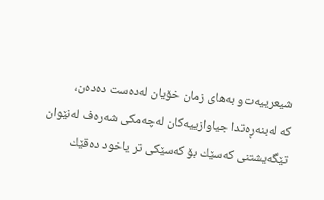شیعرییه‌ت‌و به‌های زمان خۆیان له‌ده‌ست ده‌ده‌ن،
كه‌ له‌بنه‌ڕه‌تدا جیاوازییه‌كان له‌چه‌مكی شه‌ره‌ف له‌نێوان تێگه‌یشتنی كه‌سێك بۆ كه‌سێكی تر یاخود ده‌قێك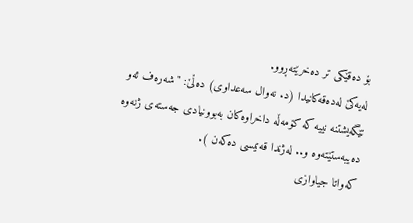بۆ ده‌قێكی تر ده‌خرێته‌ڕوو.
له‌یه‌كێ‌ له‌ده‌قه‌كانیدا (د. نه‌وال سه‌عداوی) ده‌ڵێ‌: "شه‌ره‌ف ئه‌و تێگه‌یشتنه‌ نییه‌ كه‌ كۆمه‌ڵه‌ داخراوه‌كان به‌بوونیادی جه‌سته‌ی ژنه‌وه‌ ده‌یبه‌ستێته‌وه‌ و.. له‌ژندا قه‌تیسی ده‌كه‌ن ).
كه‌واتا جیاوازی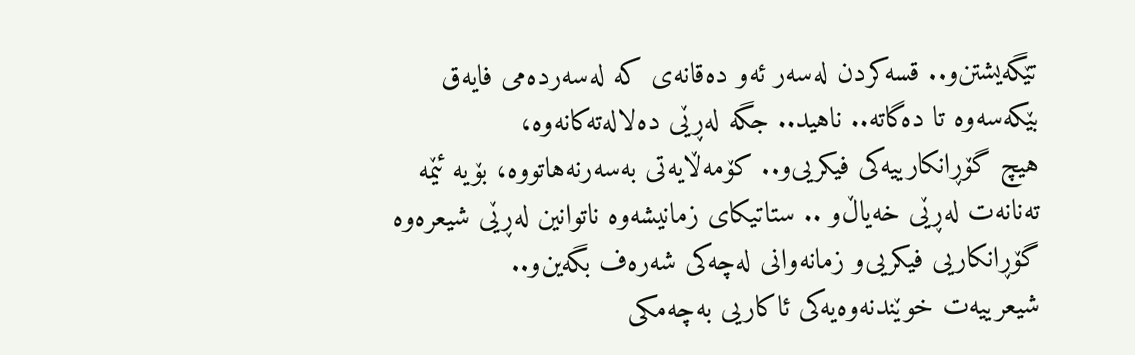تێگه‌یشتن‌و.. قسه‌كردن له‌سه‌ر ئه‌و ده‌قانه‌ی كه‌ له‌سه‌رده‌می فایه‌ق بێكه‌سه‌وه‌ تا ده‌گاته‌.. ناهید.. جگه‌ له‌ڕێی ده‌لاله‌ته‌كانه‌وه‌،
هیچ گۆڕانكارییه‌كی فیكریی‌و.. كۆمه‌ڵایه‌تی به‌سه‌رنه‌هاتووه‌، بۆیه‌ ئێمه‌ ته‌نانه‌ت له‌ڕێی خه‌یاڵ‌و .. ستاتیكای زمانیشه‌وه‌ ناتوانین له‌ڕێی شیعره‌وه‌ گۆڕانكاریی فیكریی‌و زمانه‌وانی له‌چه‌كی شه‌ره‌ف بگه‌ین‌و..
شیعرییه‌ت خوێندنه‌وه‌یه‌كی ئاكاریی به‌چه‌مكی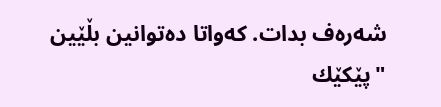شه‌ره‌ف بدات. كه‌واتا ده‌توانین بڵێین "پێكێك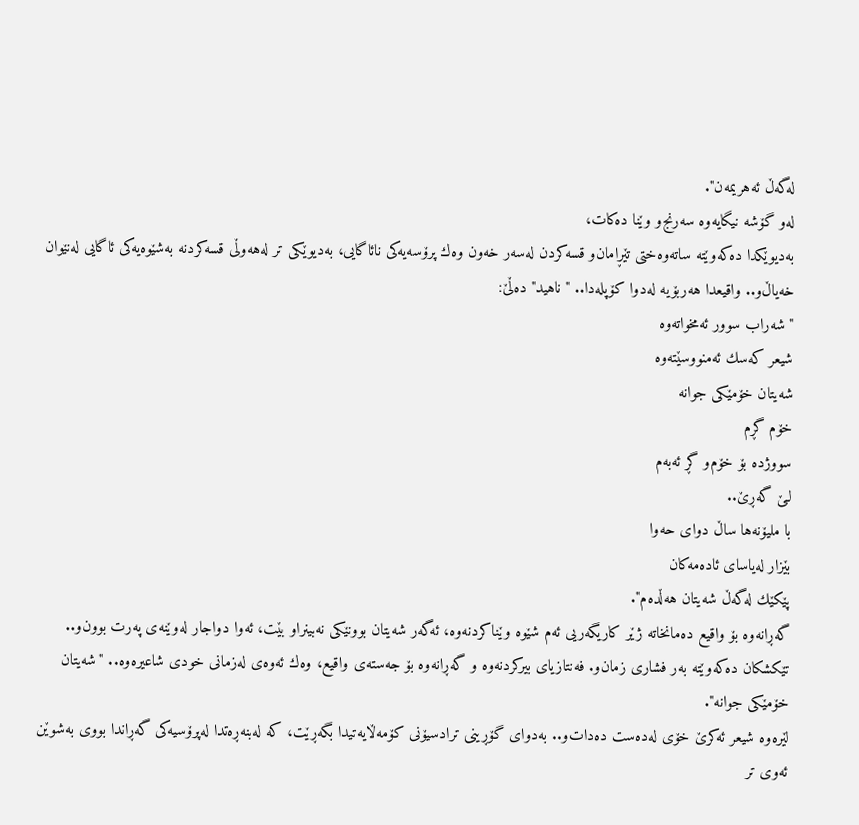له‌گه‌ڵ ئه‌هریمه‌ن".
له‌و گۆشه‌ نیگایه‌وه‌ سه‌رنج‌و وێنا ده‌كات،
به‌دیوێكدا ده‌كه‌وێته‌ ساته‌وه‌ختی تێڕامان‌و قسه‌كردن له‌سه‌ر خه‌ون وه‌ك پرۆسه‌یه‌كی نائاگایی، به‌دیوێكی تر له‌هه‌وڵی قسه‌كردنه‌ به‌شێوه‌یه‌كی ئاگایی له‌نێوان خه‌یاڵ‌و.. واقیعدا هه‌ربۆیه‌ له‌دوا كۆپله‌دا.. "ناهید" ده‌ڵێ‌:
"شه‌راب سوور ئه‌مخواته‌وه‌
شیعر كه‌سك ئه‌منووسێته‌وه‌
شه‌یتان خۆمێكی جوانه‌
خۆم گڕم
سووژده‌ بۆ خۆم‌و گڕ ئه‌به‌م
لـێ‌ گه‌ڕێ‌..
با ملیۆنه‌ها ساڵ دوای حه‌وا
بێزار له‌یاسای ئاده‌مه‌كان
پێكێك له‌گه‌ڵ شه‌یتان هه‌ڵده‌م".
گه‌ڕانه‌وه‌ بۆ واقیع ده‌مانخاته‌ ژێر كاریگه‌ریی ئه‌م شێوه‌ وێناكردنه‌وه‌، ئه‌گه‌ر شه‌یتان بوونێكی نه‌بینراو بێت، ئه‌وا دواجار له‌وێنه‌ی په‌رت بوون‌و..
تێكشكان ده‌كه‌وێته‌ به‌ر فشاری زمان‌و. فه‌نتازیای بیركردنه‌وه‌ و گه‌ڕانه‌وه‌ بۆ جه‌سته‌ی واقیع، وه‌ك ئه‌وه‌ی له‌زمانی خودی شاعیره‌وه‌.. "شه‌یتان خۆمێكی جوانه‌".
لێره‌وه‌ شیعر ئه‌كرێ‌ خۆی له‌ده‌ست ده‌دات‌و.. به‌دوای گۆڕینی ترادسیۆنی كۆمه‌ڵایه‌تیدا بگه‌ڕێت، كه‌ له‌بنه‌ڕه‌تدا له‌پرۆسیه‌كی گه‌ڕاندا بووی به‌شوێن ئه‌وی تر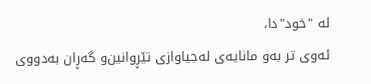له‌ "خود"دا،
ئه‌وی تر به‌و مانایه‌ی له‌جیاوازی تێڕوانین‌و گه‌ڕان به‌دووی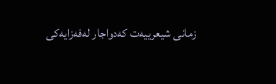زمانی شیعرییه‌ت كه‌دواجار له‌فه‌زایه‌كی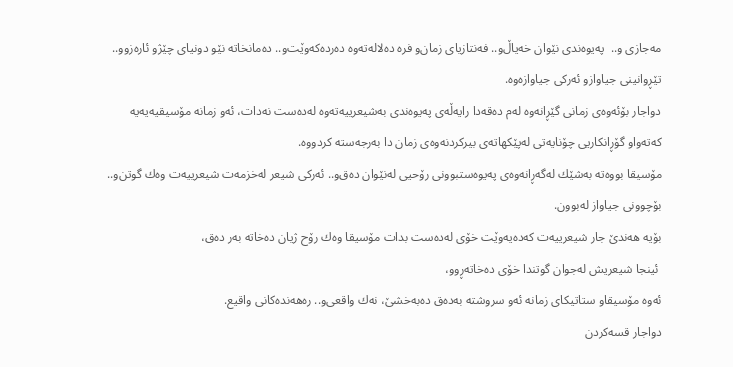مه‌جازی ‌و..  په‌یوه‌ندی نێوان خه‌یاڵ‌و.. فه‌نتازیای زمان‌و فره‌ ده‌لاله‌ته‌وه‌ ده‌رده‌كه‌وێت‌و.. ده‌مانخاته‌ نێو دونیای چێژو ئاره‌زوو.. تێڕوانینی جیاوازو ئه‌ركی جیاوازه‌وه‌.
دواجار بۆئه‌وه‌ی زمانی گێڕانه‌وه‌ له‌م ده‌قه‌دا رایه‌ڵه‌ی په‌یوه‌ندی به‌شیعرییه‌ته‌وه‌ له‌ده‌ست نه‌دات، ئه‌و زمانه‌ مۆسیقیه‌یه‌یه‌  كه‌ته‌واو گۆڕانكاریی چۆنایه‌تی له‌پێكهاته‌ی بیركردنه‌وه‌ی زمان دا به‌رجه‌سته‌ كردووه‌.
مۆسیقا بووه‌ته‌ به‌شێك له‌گه‌ڕانه‌وه‌ی په‌یوه‌ستبوونی رۆحیی له‌نێوان ده‌ق‌و.. ئه‌ركی شیعر له‌خزمه‌ت شیعرییه‌ت وه‌ك گوتن‌و.. بۆچوونی جیاواز له‌بوون.
بۆیه‌ هه‌ندێ‌ جار شیعرییه‌ت كه‌ده‌یه‌وێت خۆی له‌ده‌ست بدات مۆسیقا وه‌ك رۆح ژیان ده‌خاته‌ به‌ر ده‌ق،
 ئینجا شیعریش له‌جوان گوتندا خۆی ده‌خاته‌ڕوو،
ئه‌وه‌ مۆسیقاو ستاتیكای زمانه‌ ئه‌و سروشته‌ به‌ده‌ق ده‌به‌خشێ‌، نه‌ك واقعی‌و.. ره‌هه‌نده‌كانی واقیع.
دواجار قسه‌كردن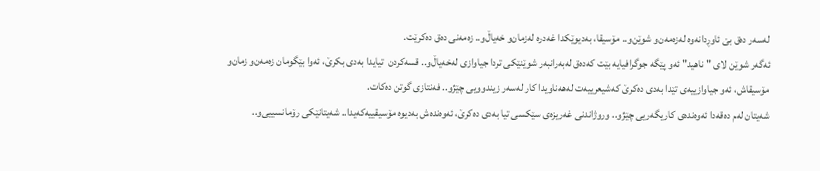له‌سه‌ر ده‌ق بێ‌ ئاوڕدانه‌وه‌ له‌زه‌مه‌ن‌و شوێن‌و.. مۆسیقا، به‌دیوێكدا غه‌دره‌ له‌زمان‌و خه‌یاڵ‌و.. زه‌مه‌نی ده‌ق ده‌كرێت.
ئه‌گه‌ر شوێن لای "ناهید" ئه‌و پێگه‌ جوگرافیایه‌ بێت كه‌ده‌ق له‌به‌رانبه‌ر شوێنێكی تردا جیاوازی له‌خه‌یاڵ‌و.. قسه‌كردن  تیایدا به‌دی بكرێ‌، ئه‌وا بێگومان زه‌مه‌ن‌و زمان‌و مۆسیقاش، ئه‌و جیاوازییه‌ی تێدا به‌دی ده‌كرێ‌ كه‌شیعرییه‌ت له‌هه‌ناویدا كار له‌سه‌ر زیندوویی چێژو.. فه‌نتازی گوتن ده‌كات.
شه‌یتان له‌م ده‌قه‌دا ئه‌وه‌نده‌ی كاریگه‌ریی چێژو.. وروژاندنی غه‌ریزه‌ی سێكسی تیا به‌دی ده‌كرێ‌، ئه‌وه‌نده‌ش به‌دیوه‌ مۆسیقییه‌كه‌یدا.. شه‌یتانێكی رۆمانسییی‌و..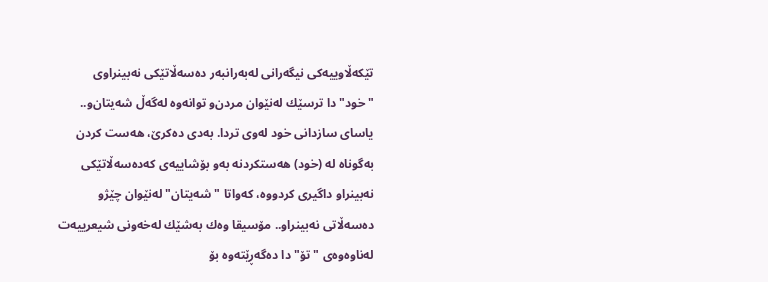تێكه‌ڵاوییه‌كی نیگه‌رانی له‌به‌رانبه‌ر ده‌سه‌ڵاتێكی نه‌بینراوی "خود"دا ترسێك له‌نێوان مردن‌و توانه‌وه‌ له‌گه‌ڵ شه‌یتان‌و..
یاسای سازدانی خود له‌وی تردا. به‌دی ده‌كرێ‌، هه‌ست كردن به‌گوناه‌ له‌ (خود) هه‌ستكردنه‌ به‌و بۆشاییه‌ی كه‌ده‌سه‌ڵاتێكی نه‌بینراو داگیری كردووه‌، كه‌واتا "شه‌یتان" له‌نێوان چێژو ده‌سه‌ڵاتی نه‌بینراو.. مۆسیقا وه‌ك به‌شێك له‌خه‌ونی شیعرییه‌ت له‌ناوه‌وه‌ی "تۆ"دا ده‌گه‌ڕێته‌وه‌ بۆ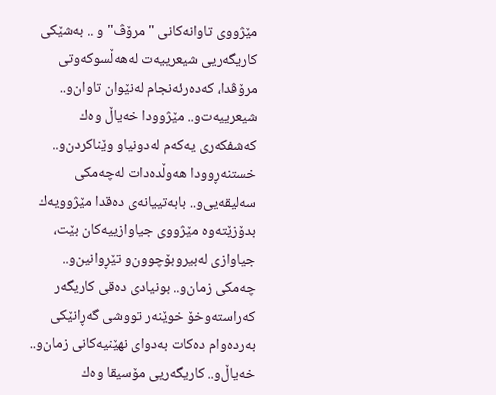مێژووی تاوانه‌كانی "مرۆڤ" و .. به‌شێكی كاریگه‌ریی شیعرییه‌ت له‌هه‌ڵسوكه‌وتی مرۆڤدا، كه‌ده‌رئه‌نجام له‌نێوان تاوان‌و.. شیعرییه‌ت‌و.. مێژوودا خه‌یاڵ وه‌ك كه‌شفكه‌ری یه‌كه‌م له‌دونیاو وێناكردن‌و..
خستنه‌ڕوودا هه‌وڵده‌دات له‌چه‌مكی سه‌لیقه‌یی‌و.. بابه‌تییانه‌ی ده‌قدا مێژوویه‌ك بدۆزێته‌وه‌ مێژووی جیاوازییه‌كان بێت،
جیاوازی له‌بیروبۆچوون‌و تێڕوانین‌و.. چه‌مكی زمان‌و.. بونیادی ده‌قی كاریگه‌ر كه‌راسته‌وخۆ خوێنه‌ر تووشی گه‌ڕانێكی به‌رده‌وام ده‌كات به‌دوای نهێنیه‌كانی زمان‌و.. خه‌یاڵ‌و.. كاریگه‌ریی مۆسیقا وه‌ك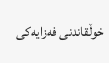خوڵقاندنی فه‌زایه‌كی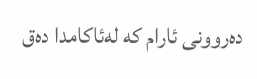ده‌روونی ئارام كه‌ له‌ئاكامدا ده‌ق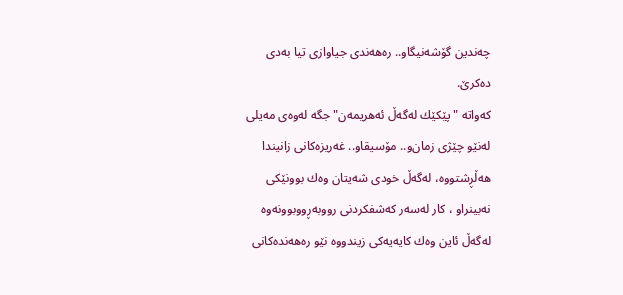چه‌ندین گۆشه‌نیگاو.. ره‌هه‌ندی جیاوازی تیا به‌دی ده‌كرێ‌.
كه‌واته‌ "پێكێك له‌گه‌ڵ ئه‌هریمه‌ن" جگه‌ له‌وه‌ی مه‌یلی له‌نێو چێژی زمان‌و.. مۆسیقاو.. غه‌ریزه‌كانی زانیندا هه‌ڵڕشتووه‌، له‌گه‌ڵ خودی شه‌یتان وه‌ك بوونێكی نه‌بینراو ، كار له‌سه‌ر كه‌شفكردنی رووبه‌ڕووبوونه‌وه‌ له‌گه‌ڵ ئاین وه‌ك كایه‌یه‌كی زیندووه‌ نێو ره‌هه‌نده‌كانی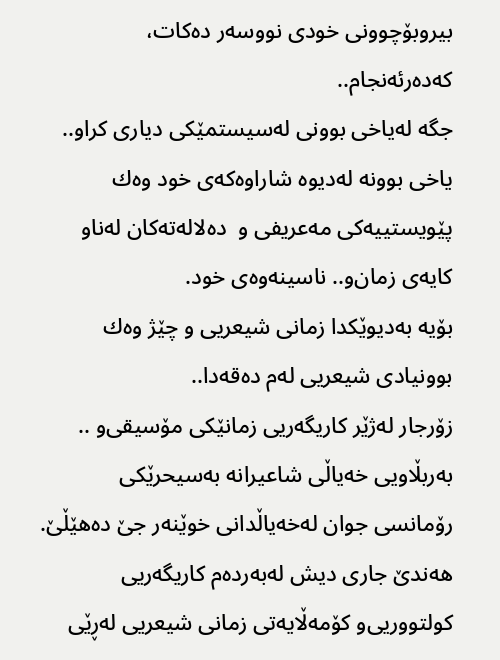بیروبۆچوونی خودی نووسه‌ر ده‌كات، كه‌ده‌رئه‌نجام..
جگه‌ له‌یاخی بوونی له‌سیستمێكی دیاری كراو.. یاخی بوونه‌ له‌دیوه‌ شاراوه‌كه‌ی خود وه‌ك پێویستییه‌كی مه‌عریفی و  ده‌لاله‌ته‌كان له‌ناو كایه‌ی زمان‌و.. ناسینه‌وه‌ی خود.
بۆیه‌ به‌دیوێكدا زمانی شیعریی و چێژ وه‌ك بوونیادی شیعریی له‌م ده‌قه‌دا..
زۆرجار له‌ژێر كاریگه‌ریی زمانێكی مۆسیقی‌و .. به‌ربڵاویی خه‌یاڵی شاعیرانه‌ به‌سیحرێكی رۆمانسی جوان له‌خه‌یاڵدانی خوێنه‌ر جێ‌ ده‌هێڵێ‌.
هه‌ندێ‌ جاری دیش له‌به‌رده‌م كاریگه‌ریی كولتووریی‌و كۆمه‌ڵایه‌تی زمانی شیعریی له‌ڕێی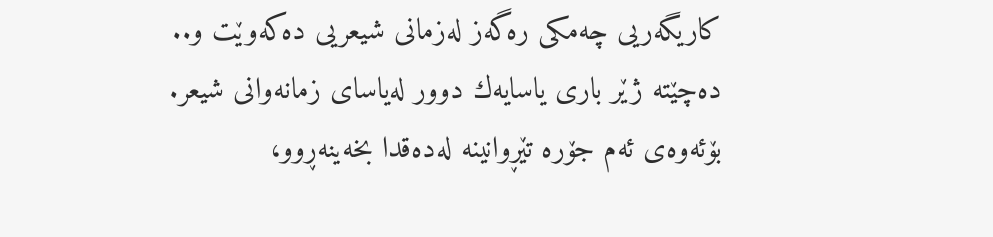كاریگه‌ریی چه‌مكی ره‌گه‌ز له‌زمانی شیعریی ده‌كه‌وێت ‌و.. ده‌چێته‌ ژێر باری یاسایه‌ك دوور له‌یاسای زمانه‌وانی شیعر.
بۆئه‌وه‌ی ئه‌م جۆره‌ تێڕوانینه‌ له‌ده‌قدا بخه‌ینه‌ڕوو،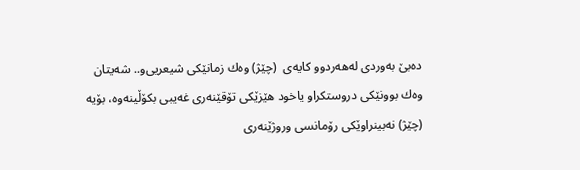ده‌بێ‌ به‌وردی له‌هه‌ردوو كایه‌ی  (چێژ) وه‌ك زمانێكی شیعریی‌و.. شه‌یتان وه‌ك بوونێكی دروستكراو یاخود هێزێكی تۆقێنه‌ری غه‌یبی بكۆڵینه‌وه‌، بۆیه‌ (چێژ) نه‌بینراوێكی رۆمانسی وروژێنه‌ری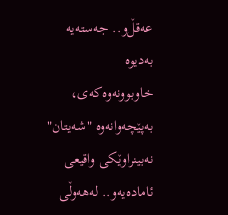عه‌قڵ‌و.. جه‌سته‌یه‌ به‌دیوه‌ خاوبوونه‌وه‌كه‌ی،
به‌پێچه‌وانه‌وه‌ "شه‌یتان" نه‌بینراوێكی واقیعی ئاماده‌یه‌و.. له‌هه‌وڵی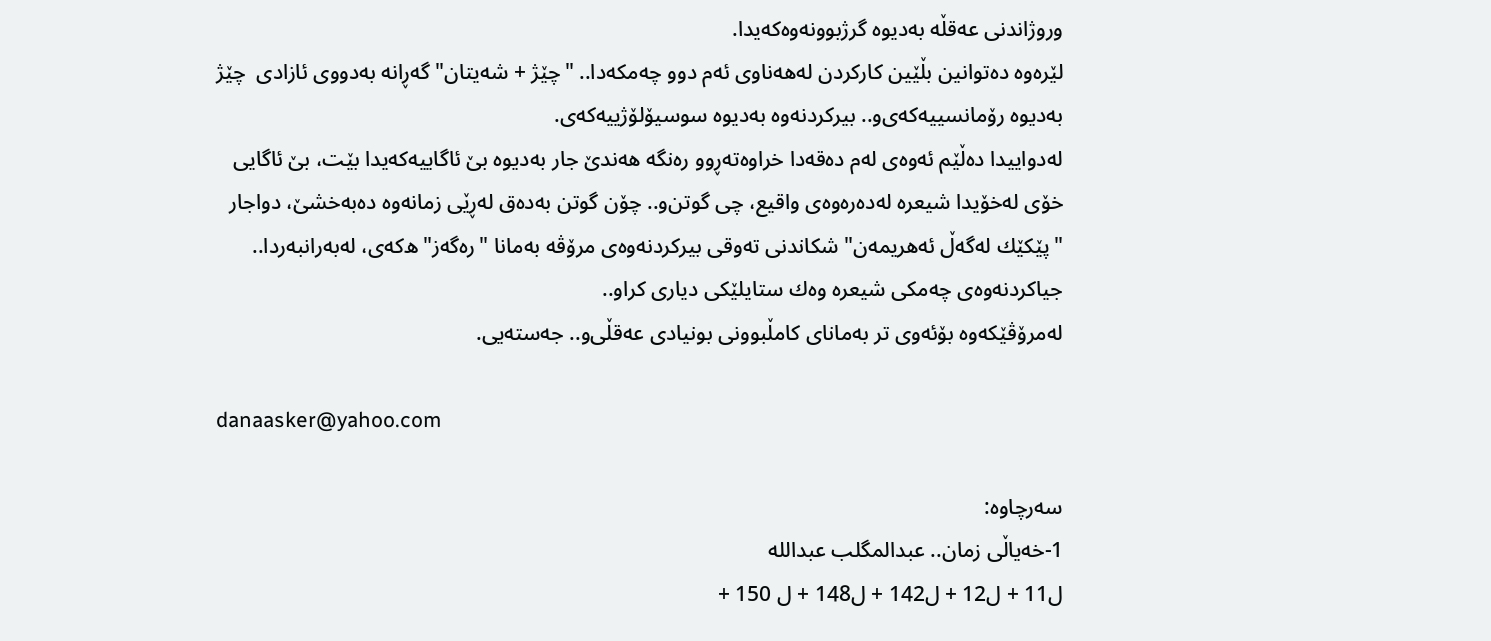وروژاندنی عه‌قڵه‌ به‌دیوه‌ گرژبوونه‌وه‌كه‌یدا.
لێره‌وه‌ ده‌توانین بڵێین كاركردن له‌هه‌ناوی ئه‌م دوو چه‌مكه‌دا.. "چێژ + شه‌یتان" گه‌ڕانه‌ به‌دووی ئازادی  چێژ به‌دیوه‌ رۆمانسییه‌كه‌ی‌و.. بیركردنه‌وه‌ به‌دیوه‌ سوسیۆلۆژییه‌كه‌ی.
له‌دواییدا ده‌ڵێم ئه‌وه‌ی له‌م ده‌قه‌دا خراوه‌ته‌ڕوو ره‌نگه‌ هه‌ندێ‌ جار به‌دیوه‌ بێ‌ ئاگاییه‌كه‌یدا بێت، بێ‌ ئاگایی خۆی له‌خۆیدا شیعره‌ له‌ده‌ره‌وه‌ی واقیع، چی گوتن‌و.. چۆن گوتن به‌ده‌ق له‌ڕێی زمانه‌وه‌ ده‌به‌خشێ‌، دواجار "پێكێك له‌گه‌ڵ ئه‌هریمه‌ن" شكاندنی ته‌وقی بیركردنه‌وه‌ی مرۆڤه‌ به‌مانا "ره‌گه‌ز"ه‌كه‌ی، له‌به‌رانبه‌ردا..
جیاكردنه‌وه‌ی چه‌مكی شیعره‌ وه‌ك ستایلێكی دیاری كراو..
له‌مرۆڤێكه‌وه‌ بۆئه‌وی تر به‌مانای كامڵبوونی بونیادی عه‌قڵی‌و.. جه‌سته‌یی.

danaasker@yahoo.com

سه‌رچاوه‌:
1-خه‌یاڵی زمان.. عبدالمگلب عبدالله
ل11 + ل12 + ل142 + ل148 + ل 150 +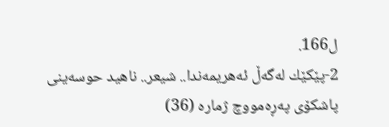ل166.
2-پێكێك له‌گه‌ڵ ئه‌هریمه‌ندا.. شیعر.. ناهید حوسه‌ینی
پاشكۆی په‌ڕه‌مووچ ژماره‌ (36)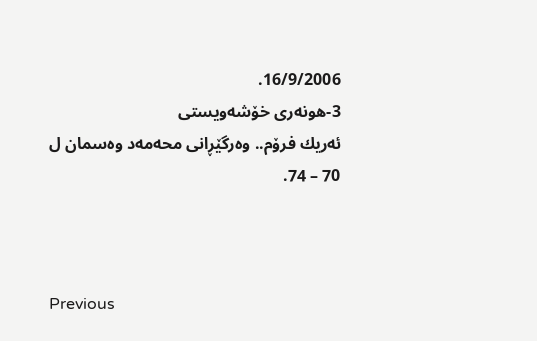16/9/2006.
3-هونه‌ری خۆشه‌ویستی
ئه‌ریك فرۆم.. وه‌رگێڕانی محه‌مه‌د وه‌سمان ل 70 – 74.



Previous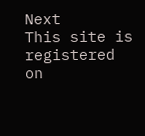Next
This site is registered on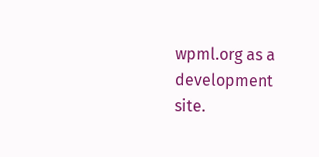wpml.org as a development site.